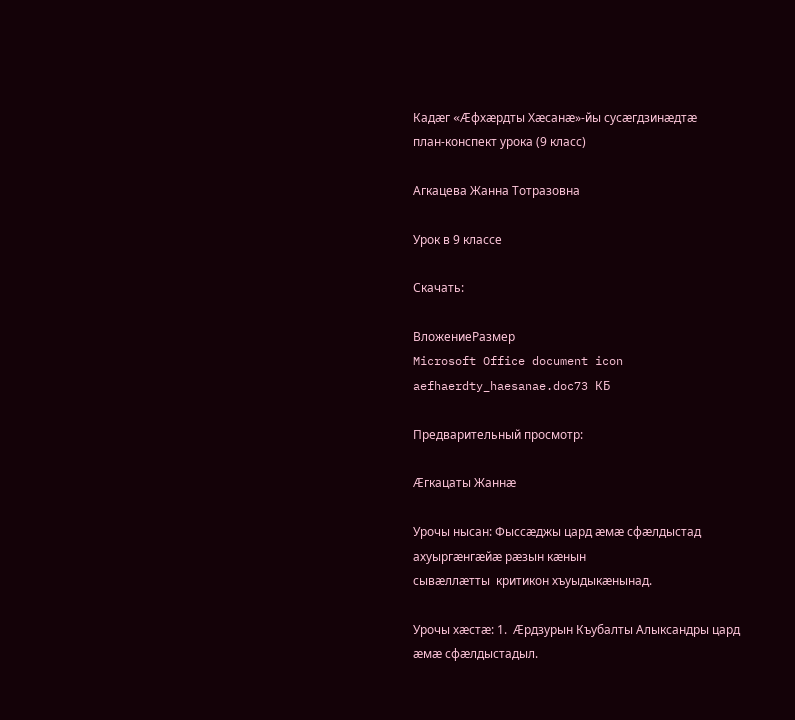Кадæг «Æфхæрдты Хæсанæ»-йы сусæгдзинæдтæ
план-конспект урока (9 класс)

Агкацева Жанна Тотразовна

Урок в 9 классе

Скачать:

ВложениеРазмер
Microsoft Office document icon aefhaerdty_haesanae.doc73 КБ

Предварительный просмотр:

Æгкацаты Жаннæ

Урочы нысан: Фыссæджы цард æмæ сфæлдыстад ахуыргæнгæйæ рæзын кæнын                                   сывæллæтты  критикон хъуыдыкæнынад.

Урочы хæстæ: 1.  Æрдзурын Къубалты Алыксандры цард æмæ сфæлдыстадыл.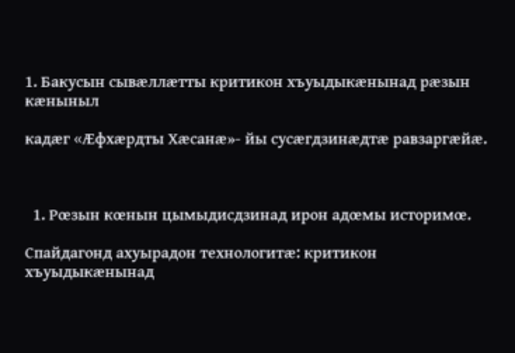1. Бакусын сывæллæтты критикон хъуыдыкæнынад рæзын кæныныл

кадæг «Æфхæрдты Хæсанæ»- йы сусæгдзинæдтæ равзаргæйæ.



  1. Рœзын кœнын цымыдисдзинад ирон адœмы историмœ.

Спайдагонд ахуырадон технологитæ: критикон хъуыдыкæнынад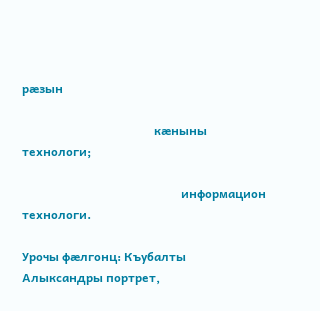рæзын

                                            кæныны технологи;

                                                     информацион технологи.

Урочы фæлгонц: Къубалты Алыксандры портрет,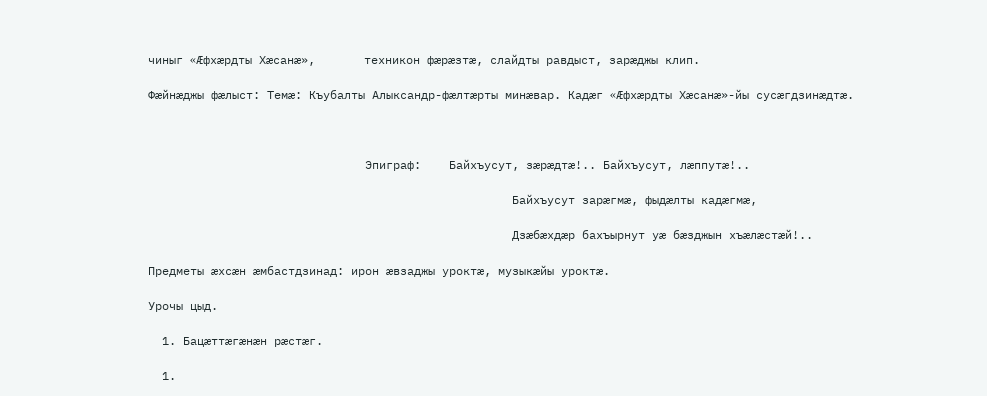чиныг «Æфхæрдты Хæсанæ»,       техникон фæрæзтæ, слайдты равдыст, зарæджы клип.

Фæйнæджы фæлыст: Темæ: Къубалты Алыксандр-фæлтæрты минæвар. Кадæг «Æфхæрдты Хæсанæ»-йы сусæгдзинæдтæ.



                               Эпиграф:    Байхъусут, зæрæдтæ!.. Байхъусут, лæппутæ!..

                                                    Байхъусут зарæгмæ, фыдæлты кадæгмæ,

                                                    Дзæбæхдæр бахъырнут уæ бæзджын хъæлæстæй!..

Предметы æхсæн æмбастдзинад: ирон æвзаджы уроктæ, музыкæйы уроктæ.

Урочы цыд.

  1. Бацæттæгæнæн рæстæг.

  1.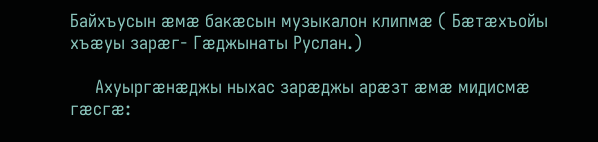Байхъусын æмæ бакæсын музыкалон клипмæ ( Бæтæхъойы хъæуы зарæг- Гæджынаты Руслан.)

     Ахуыргæнæджы ныхас зарæджы арæзт æмæ мидисмæ гæсгæ: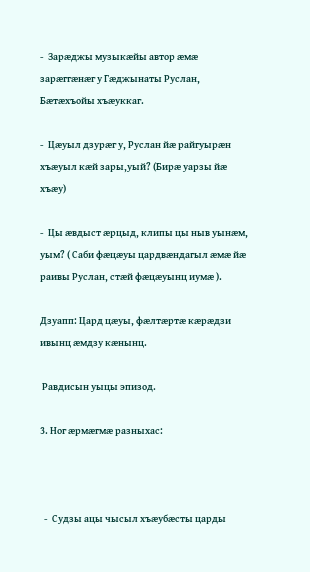-  Зарæджы музыкæйы автор æмæ зарæггæнæг у Гæджынаты Руслан, Бæтæхъойы хъæуккаг.

-  Цæуыл дзурæг у, Руслан йæ райгуырæн хъæуыл кæй зары,уый? (Бирӕ уарзы йӕ хъӕу)

-  Цы æвдыст æрцыд, клипы цы ныв уынæм, уым? ( Саби фæцæуы цардвæндагыл æмæ йæ раивы Руслан, стæй фæцæуынц иумæ ).

Дзуапп: Цард цæуы, фæлтæртæ кæрæдзи ивынц æмдзу кæнынц.

 Равдисын уыцы эпизод.

3. Ног æрмæгмæ разныхас:



  -  Судзы ацы чысыл хъæубæсты царды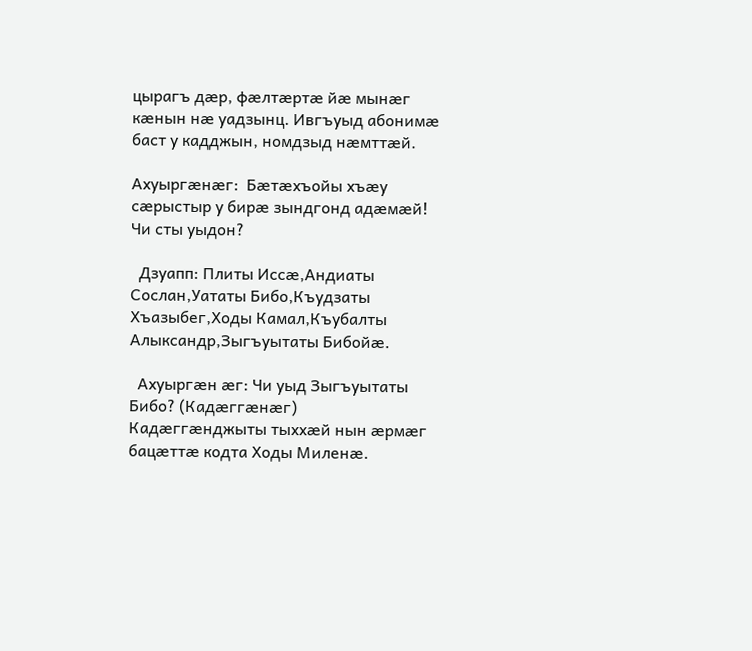цырагъ дæр, фæлтæртæ йæ мынæг кæнын нæ уадзынц. Ивгъуыд абонимæ баст у кадджын, номдзыд нæмттæй.

Ахуыргӕнӕг:  Бӕтӕхъойы хъӕу сӕрыстыр у бирӕ зындгонд адӕмӕй! Чи сты уыдон?

  Дзуапп: Плиты Иссӕ,Андиаты Сослан,Уататы Бибо,Къудзаты Хъазыбег,Ходы Камал,Къубалты Алыксандр,Зыгъуытаты Бибойӕ.

  Ахуыргӕн ӕг: Чи уыд Зыгъуытаты Бибо? (Кадæггæнæг) Кадӕггӕнджыты тыххӕй нын ӕрмӕг бацӕттӕ кодта Ходы Миленӕ.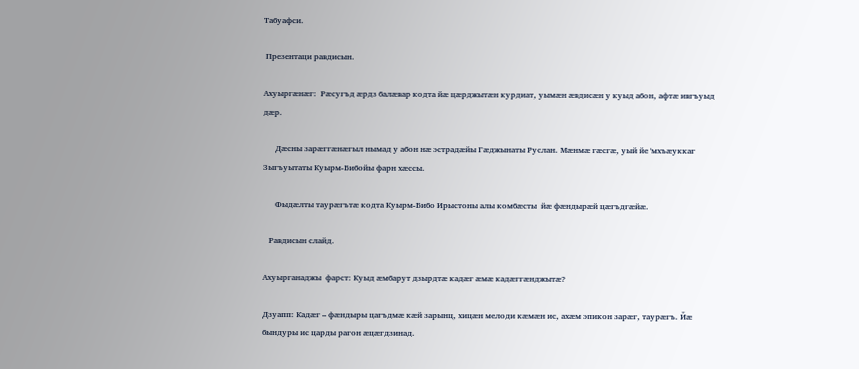Табуафси.

 Презентаци равдисын.

Ахуыргӕнӕг:  Рæсугъд æрдз балæвар кодта йæ цæрджытæн курдиат, уымæн æвдисæн у куыд абон, афтæ ивгъуыд дæр.

      Дæсны зарæггæнæгыл нымад у абон нæ эстрадæйы Гæджынаты Руслан. Мæнмæ гæсгæ, уый йе 'мхъæуккаг Зыгъуытаты Куырм-Бибойы фарн хæссы.

      Фыдæлты таурæгътæ кодта Куырм-Бибо Ирыстоны алы комбæсты  йæ фæндырæй цæгъдгæйæ.

   Равдисын слайд.

Ахуырганаджы  фарст: Куыд ӕмбарут дзырдтӕ кадӕг ӕмӕ кадӕггӕнджытӕ?

Дзуапп: Кадæг – фæндыры цагъдмæ кæй зарынц, хицæн мелоди кæмæн ис, ахæм эпикон зарæг, таурæгъ. Йӕ бындуры ис царды рагон ӕцӕгдзинад.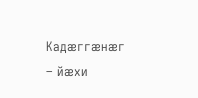Кадæггæнæг – йæхи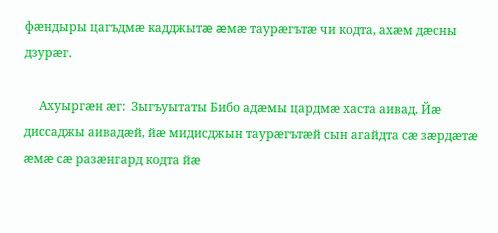фæндыры цагъдмæ кадджытæ æмæ таурæгътæ чи кодта, ахæм дæсны дзурæг.

     Ахуыргӕн ӕг:  Зыгъуытаты Бибо адæмы цардмæ хаста аивад. Йæ диссаджы аивадæй, йæ мидисджын таурæгътæй сын агайдта сæ зæрдæтæ æмæ сæ разæнгард кодта йæ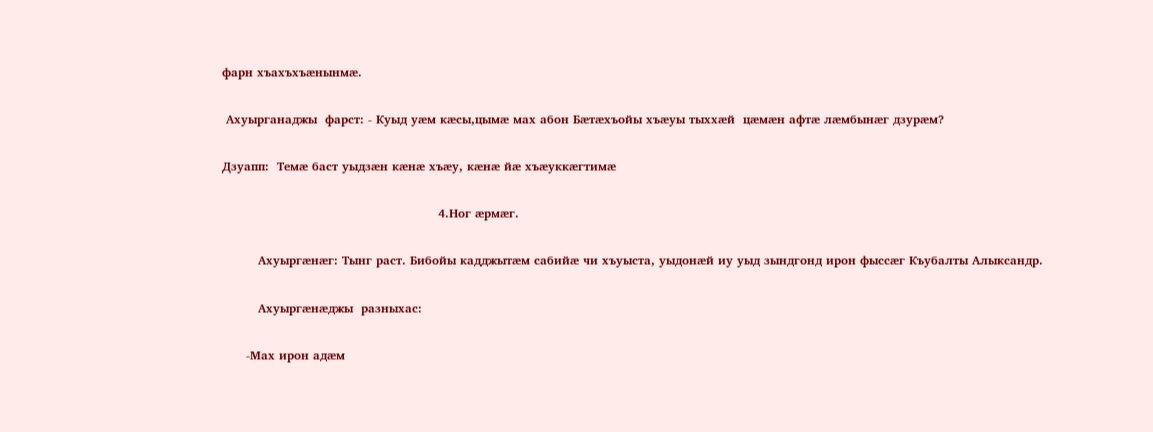фарн хъахъхъæнынмæ.

 Ахуырганаджы  фарст: - Куыд уӕм кӕсы,цымӕ мах абон Бӕтӕхъойы хъӕуы тыххӕй  цӕмӕн афтӕ лӕмбынӕг дзурӕм?

Дзуапп:  Темӕ баст уыдзӕн кӕнӕ хъӕу, кӕнӕ йӕ хъӕуккӕгтимӕ

                                                      4.Ног æрмæг.

         Ахуыргӕнӕг: Тынг раст. Бибойы кадджытæм сабийæ чи хъуыста, уыдонæй иу уыд зындгонд ирон фыссæг Къубалты Алыксандр.

         Ахуыргӕнӕджы  разныхас:

      -Мах ирон адӕм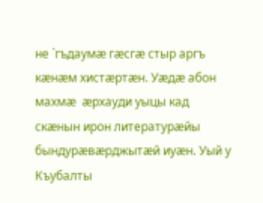не `гъдаумӕ гӕсгӕ стыр аргъ кӕнӕм хистӕртӕн. Уӕдӕ абон махмӕ  ӕрхауди уыцы кад скӕнын ирон литературӕйы бындурӕвӕрджытӕй иуӕн. Уый у Къубалты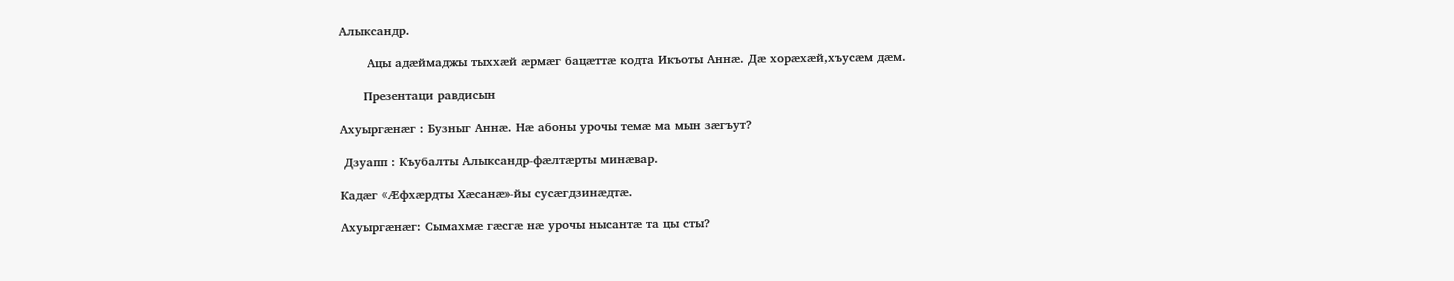Алыксандр.

       Ацы адӕймаджы тыххӕй ӕрмӕг бацӕттӕ кодта Икъоты Аннӕ. Дӕ хорӕхӕй,хъусӕм дӕм.

      Презентаци равдисын

Ахуыргӕнӕг : Бузныг Аннӕ. Нӕ абоны урочы темӕ ма мын зӕгъут?

 Дзуапп : Къубалты Алыксандр-фæлтæрты минæвар.

Кадæг «Æфхæрдты Хæсанæ»-йы сусæгдзинæдтæ.

Ахуыргӕнӕг: Сымахмӕ гӕсгӕ нӕ урочы нысантӕ та цы сты?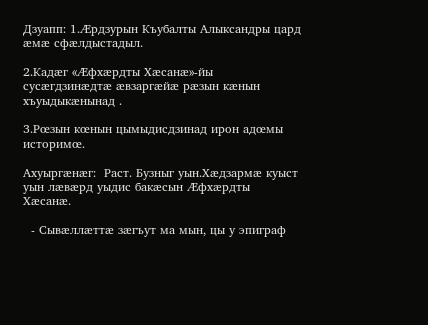Дзуапп: 1.Ӕрдзурын Къубалты Алыксандры цард ӕмӕ сфӕлдыстадыл.

2.Кадӕг «Ӕфхӕрдты Хӕсанӕ»-йы сусӕгдзинӕдтӕ ӕвзаргӕйӕ рӕзын кӕнын хъуыдыкӕнынад .

3.Рœзын кœнын цымыдисдзинад ирон адœмы историмœ.

Ахуыргӕнӕг:  Раст. Бузныг уын.Хӕдзармӕ куыст уын лӕвӕрд уыдис бакӕсын Ӕфхӕрдты  Хӕсанӕ.

  - Сывӕллӕттӕ зӕгъут ма мын, цы у эпиграф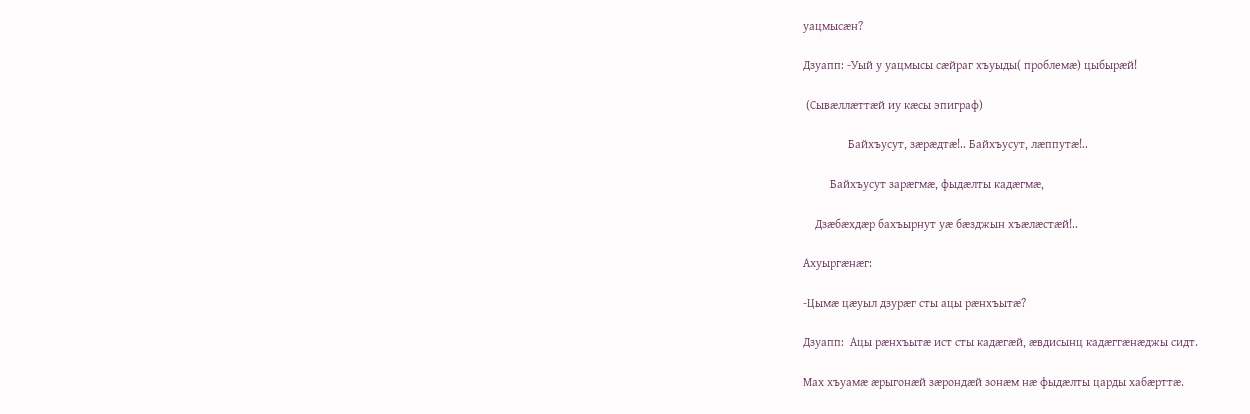уацмысӕн?

Дзуапп: -Уый у уацмысы сӕйраг хъуыды( проблемӕ) цыбырӕй!

 (Сывӕллӕттӕй иу кӕсы эпиграф)

               Байхъусут, зæрæдтæ!.. Байхъусут, лæппутæ!..

         Байхъусут зарæгмæ, фыдæлты кадæгмæ,

    Дзæбæхдæр бахъырнут уæ бæзджын хъæлæстæй!..

Ахуыргӕнӕг:

-Цымӕ цӕуыл дзурӕг сты ацы рӕнхъытӕ?

Дзуапп:  Ацы рæнхъытæ ист сты кадæгæй, æвдисынц кадæггæнæджы сидт.

Мах хъуамӕ ӕрыгонӕй зӕрондӕй зонӕм нӕ фыдӕлты царды хабӕрттӕ.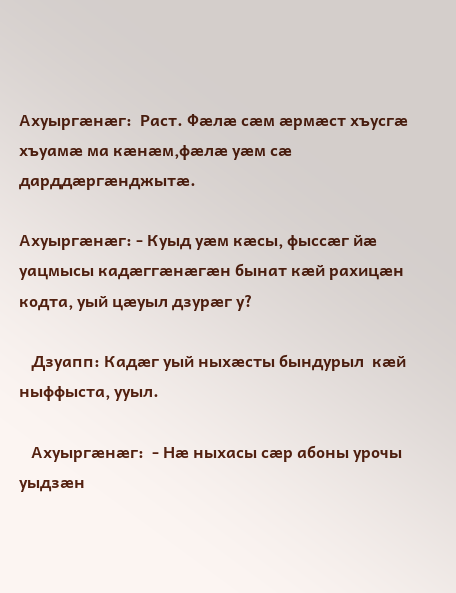Ахуыргӕнӕг:  Раст. Фӕлӕ сӕм ӕрмӕст хъусгӕ хъуамӕ ма кӕнӕм,фӕлӕ уӕм сӕ дарддӕргӕнджытӕ.

Ахуыргӕнӕг: - Куыд уæм кæсы, фыссæг йæ уацмысы кадæггæнæгæн бынат кæй рахицæн кодта, уый цæуыл дзурæг у?

   Дзуапп: Кадæг уый ныхæсты бындурыл  кæй ныффыста, ууыл.

   Ахуыргӕнӕг:  - Нæ ныхасы сæр абоны урочы уыдзæн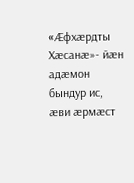«Æфхæрдты Хæсанæ»- йæн адæмон бындур ис, æви æрмæст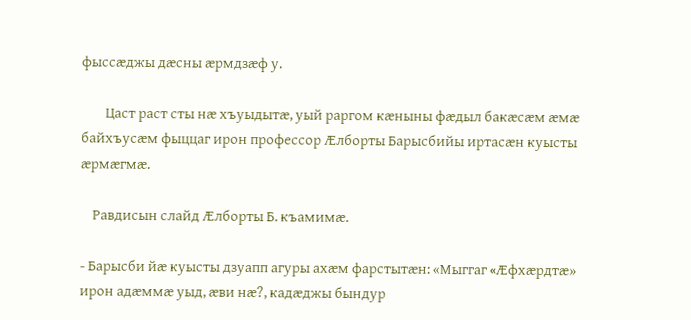фыссæджы дæсны æрмдзæф у.

        Цаст раст сты нæ хъуыдытæ, уый раргом кæныны фæдыл бакæсæм æмæ байхъусæм фыццаг ирон профессор Æлборты Барысбийы иртасæн куысты æрмæгмæ.

    Равдисын слайд Æлборты Б. къамимæ.

- Барысби йæ куысты дзуапп агуры ахæм фарстытæн: «Мыггаг «Æфхæрдтæ» ирон адæммæ уыд, æви нæ?, кадæджы бындур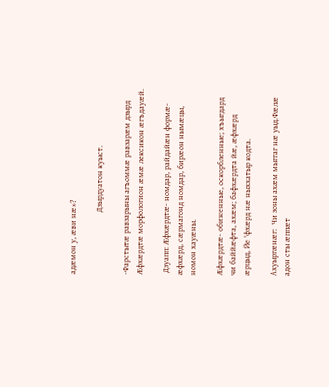адæмон у, æви нæ»?

                               Дзырдуатон куыст.

-Фарстытæ равзарыны агъоммæ равзарæм дзырд Æфхæрдтæ морфологион æмæ лексикон æгъдауæй.

 Дзуапп: Æфхæрдтæ- номдар, райдайæн формæ- æфхæрд, сæрмагонд номдар, бирæон нымæцы, номон хауæны.

Æфхæрдтæ- обиженные, оскорбленные; хъыгдард чи баййæфта, ахæм; бафхæрдта йæ, æфхæрд æрцыд, Йе 'фхæрд нæ ныххатыр кодта.

Ахуыргӕнӕг:  Чи зоны ахӕм мыггаг нӕ уыд.Фӕлӕ адон сты ӕппӕт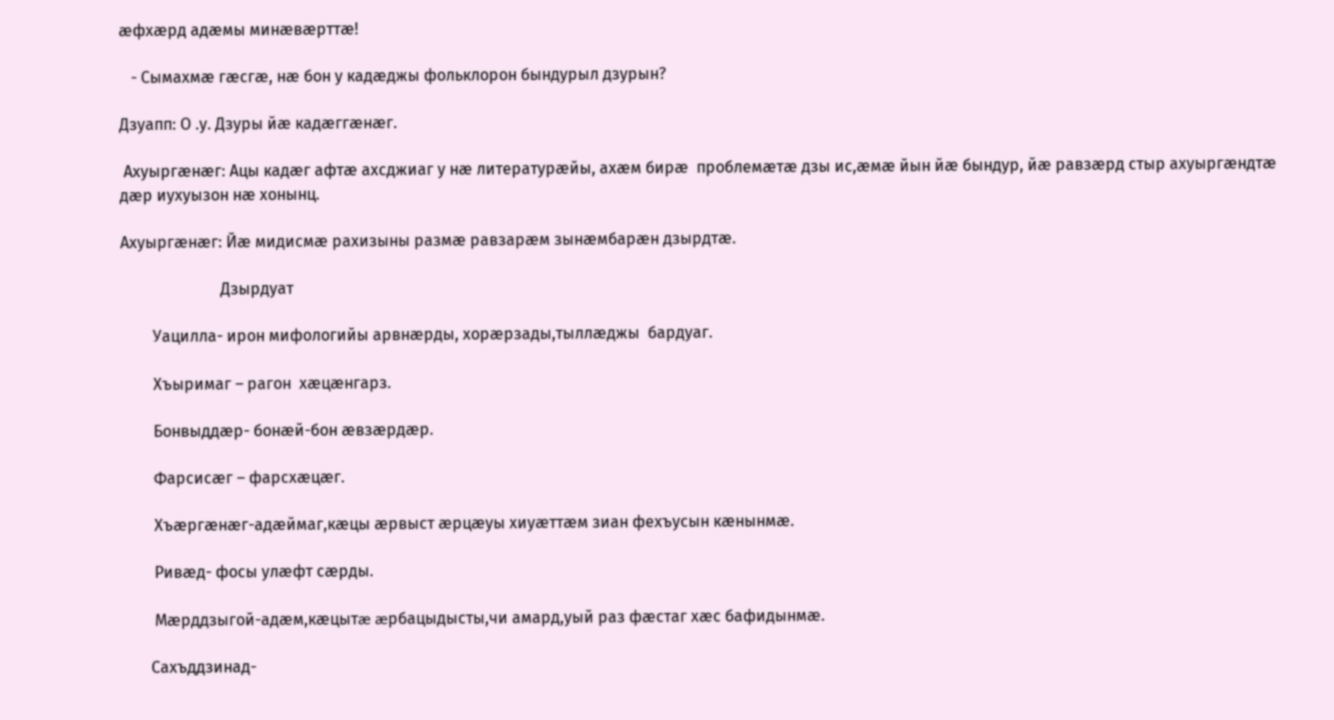ӕфхӕрд адӕмы минӕвӕрттӕ!

   - Сымахмæ гæсгæ, нæ бон у кадæджы фольклорон бындурыл дзурын?

Дзуапп: О .у. Дзуры йӕ кадӕггӕнӕг.

 Ахуыргӕнӕг: Ацы кадӕг афтӕ ахсджиаг у нӕ литературӕйы, ахӕм бирӕ  проблемӕтӕ дзы ис,ӕмӕ йын йӕ бындур, йӕ равзӕрд стыр ахуыргӕндтӕ дӕр иухуызон нӕ хонынц.

Ахуыргӕнӕг: Йӕ мидисмӕ рахизыны размӕ равзарӕм зынӕмбарӕн дзырдтӕ.

                         Дзырдуат

        Уацилла- ирон мифологийы арвнæрды, хорæрзады,тыллæджы  бардуаг.

        Хъыримаг – рагон  хæцæнгарз.

        Бонвыддæр- бонæй-бон æвзæрдæр.

        Фарсисæг – фарсхæцæг.

        Хъæргæнæг-адæймаг,кæцы æрвыст æрцæуы хиуæттæм зиан фехъусын кæнынмæ.

        Ривæд- фосы улæфт сæрды.

        Мæрддзыгой-адæм,кæцытæ æрбацыдысты,чи амард,уый раз фæстаг хæс бафидынмæ.

       Сахъддзинад-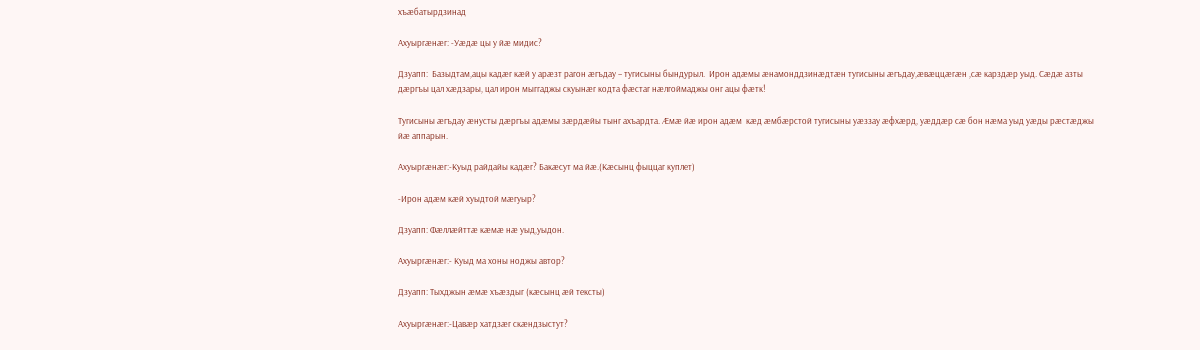хъæбатырдзинад

Ахуыргӕнӕг: -Уӕдӕ цы у йӕ мидис?

Дзуапп:  Базыдтам,ацы кадӕг кӕй у арӕзт рагон ӕгъдау – тугисыны бындурыл.  Ирон адӕмы ӕнамонддзинӕдтӕн тугисыны ӕгъдау,ӕвӕццӕгӕн ,сӕ карздӕр уыд. Сӕдӕ азты дӕргъы цал хӕдзары, цал ирон мыггаджы скуынӕг кодта фӕстаг нӕлгоймаджы онг ацы фӕтк!

Тугисыны ӕгъдау ӕнусты дӕргъы адӕмы зӕрдӕйы тынг ахъардта. Ӕмӕ йӕ ирон адӕм  кӕд ӕмбӕрстой тугисыны уӕззау ӕфхӕрд, уӕддӕр сӕ бон нӕма уыд уӕды рӕстӕджы йӕ аппарын.

Ахуыргӕнӕг:-Куыд райдайы кадӕг? Бакӕсут ма йӕ.(Кӕсынц фыццаг куплет)

-Ирон адӕм кӕй хуыдтой мӕгуыр?

Дзуапп: Фӕллӕйттӕ кӕмӕ нӕ уыд,уыдон.

Ахуыргӕнӕг:- Куыд ма хоны ноджы автор?

Дзуапп: Тыхджын ӕмӕ хъӕздыг (кӕсынц ӕй тексты)

Ахуыргӕнӕг:-Цавӕр хатдзӕг скӕндзыстут?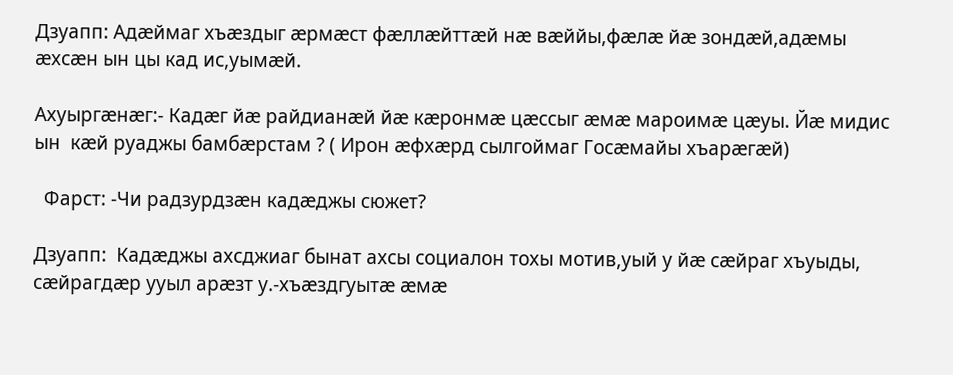Дзуапп: Адӕймаг хъӕздыг ӕрмӕст фӕллӕйттӕй нӕ вӕййы,фӕлӕ йӕ зондӕй,адӕмы ӕхсӕн ын цы кад ис,уымӕй.

Ахуыргӕнӕг:- Кадӕг йӕ райдианӕй йӕ кӕронмӕ цӕссыг ӕмӕ мароимӕ цӕуы. Йӕ мидис ын  кӕй руаджы бамбӕрстам ? ( Ирон ӕфхӕрд сылгоймаг Госӕмайы хъарӕгӕй)

  Фарст: -Чи радзурдзӕн кадӕджы сюжет?

Дзуапп:  Кадӕджы ахсджиаг бынат ахсы социалон тохы мотив,уый у йӕ сӕйраг хъуыды, сӕйрагдӕр ууыл арӕзт у.-хъӕздгуытӕ ӕмӕ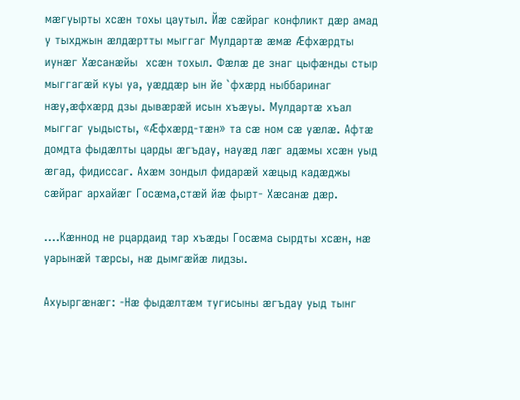мӕгуырты хсӕн тохы цаутыл. Йӕ сӕйраг конфликт дӕр амад у тыхджын ӕлдӕртты мыггаг Мулдартӕ ӕмӕ Ӕфхӕрдты иунӕг Хӕсанӕйы  хсӕн тохыл. Фӕлӕ де знаг цыфӕнды стыр мыггагӕй куы уа, уӕддӕр ын йе `фхӕрд ныббаринаг нӕу,ӕфхӕрд дзы дывӕрӕй исын хъӕуы. Мулдартӕ хъал мыггаг уыдысты, «Ӕфхӕрд-тӕн» та сӕ ном сӕ уӕлӕ. Афтӕ домдта фыдӕлты царды ӕгъдау, науӕд лӕг адӕмы хсӕн уыд ӕгад, фидиссаг. Ахӕм зондыл фидарӕй хӕцыд кадӕджы сӕйраг архайӕг Госӕма,стӕй йӕ фырт- Хӕсанӕ дӕр.

….Кӕннод не рцардаид тар хъӕды Госӕма сырдты хсӕн, нӕ уарынӕй тӕрсы, нӕ дымгӕйӕ лидзы.

Ахуыргӕнӕг: -Нӕ фыдӕлтӕм тугисыны ӕгъдау уыд тынг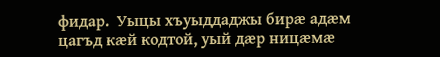фидар.  Уыцы хъуыддаджы бирӕ адӕм цагъд кӕй кодтой, уый дӕр ницӕмӕ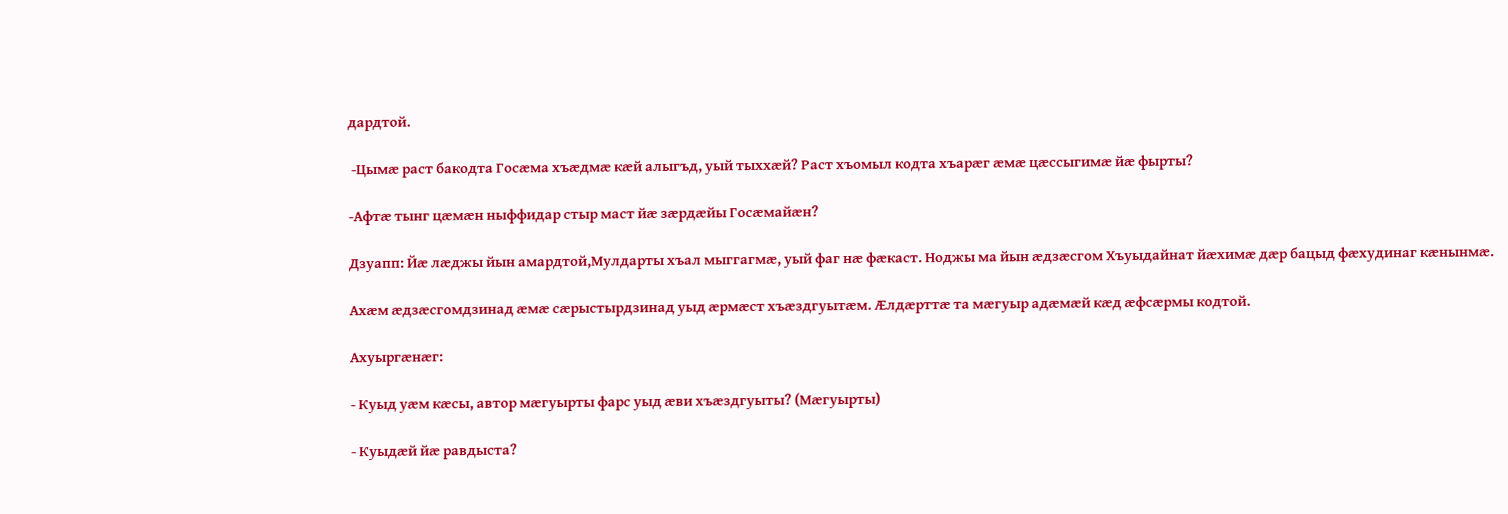дардтой.

 -Цымӕ раст бакодта Госӕма хъӕдмӕ кӕй алыгъд, уый тыххӕй? Раст хъомыл кодта хъарӕг ӕмӕ цӕссыгимӕ йӕ фырты?

-Афтӕ тынг цӕмӕн ныффидар стыр маст йӕ зӕрдӕйы Госӕмайӕн?

Дзуапп: Йӕ лӕджы йын амардтой,Мулдарты хъал мыггагмӕ, уый фаг нӕ фӕкаст. Ноджы ма йын ӕдзӕсгом Хъуыдайнат йӕхимӕ дӕр бацыд фӕхудинаг кӕнынмӕ.

Ахӕм ӕдзӕсгомдзинад ӕмӕ сӕрыстырдзинад уыд ӕрмӕст хъӕздгуытӕм. Ӕлдӕрттӕ та мӕгуыр адӕмӕй кӕд ӕфсӕрмы кодтой.

Ахуыргӕнӕг:

- Куыд уӕм кӕсы, автор мӕгуырты фарс уыд ӕви хъӕздгуыты? (Мӕгуырты)

- Куыдӕй йӕ равдыста?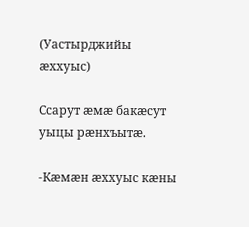(Уастырджийы ӕххуыс)

Ссарут ӕмӕ бакӕсут уыцы рӕнхъытӕ.

-Кӕмӕн ӕххуыс кӕны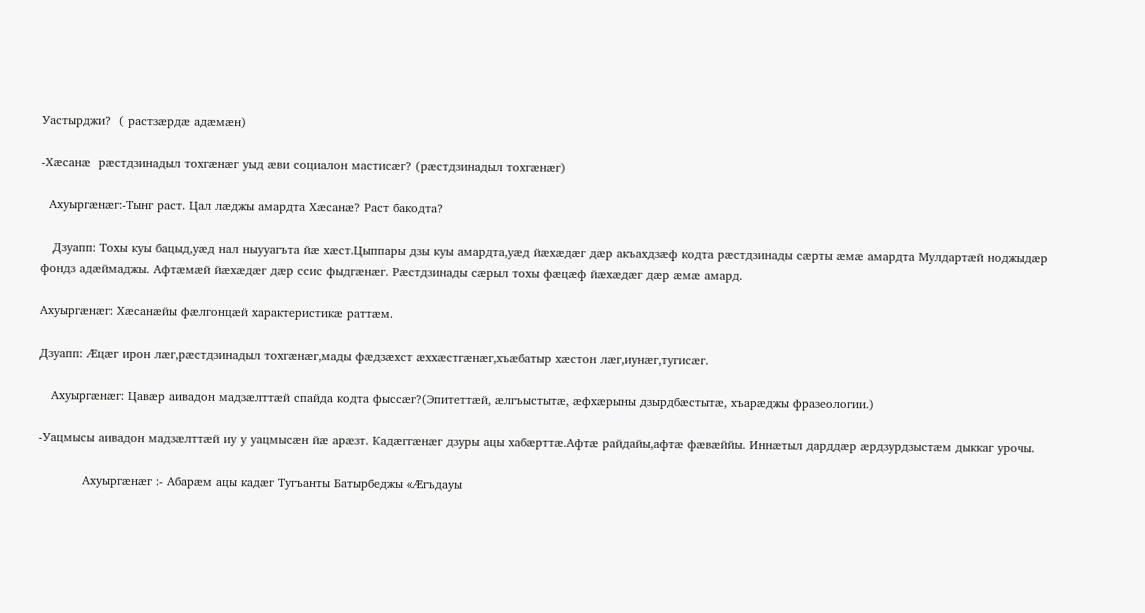Уастырджи?  ( растзӕрдӕ адӕмӕн)

-Хӕсанӕ  рӕстдзинадыл тохгӕнӕг уыд ӕви социалон мастисӕг? (рӕстдзинадыл тохгӕнӕг)

  Ахуыргӕнӕг:-Тынг раст. Цал лӕджы амардта Хӕсанӕ? Раст бакодта?

   Дзуапп: Тохы куы бацыд,уӕд нал ныууагъта йӕ хӕст.Цыппары дзы куы амардта,уӕд йӕхӕдӕг дӕр акъахдзӕф кодта рӕстдзинады сӕрты ӕмӕ амардта Мулдартӕй ноджыдӕр фондз адӕймаджы. Афтӕмӕй йӕхӕдӕг дӕр ссис фыдгӕнӕг. Рӕстдзинады сӕрыл тохы фӕцӕф йӕхӕдӕг дӕр ӕмӕ амард.

Ахуыргӕнӕг: Хӕсанӕйы фӕлгонцӕй характеристикӕ раттӕм.

Дзуапп: Ӕцӕг ирон лӕг,рӕстдзинадыл тохгӕнӕг,мады фӕдзӕхст ӕххӕстгӕнӕг,хъӕбатыр хӕстон лӕг,иунӕг,тугисӕг.

   Ахуыргӕнӕг: Цавӕр аивадон мадзӕлттӕй спайда кодта фыссӕг?(Эпитеттӕй, ӕлгъыстытӕ, ӕфхӕрыны дзырдбӕстытӕ, хъарӕджы фразеологии.)

-Уацмысы аивадон мадзӕлттӕй иу у уацмысӕн йӕ арӕзт. Кадӕггӕнӕг дзуры ацы хабӕрттӕ.Афтӕ райдайы,афтӕ фӕвӕййы. Иннӕтыл дарддӕр ӕрдзурдзыстӕм дыккаг урочы.

           Ахуыргӕнӕг :- Абарӕм ацы кадӕг Тугъанты Батырбеджы «Ӕгъдауы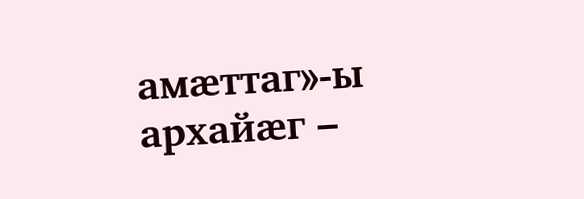амӕттаг»-ы  архайӕг –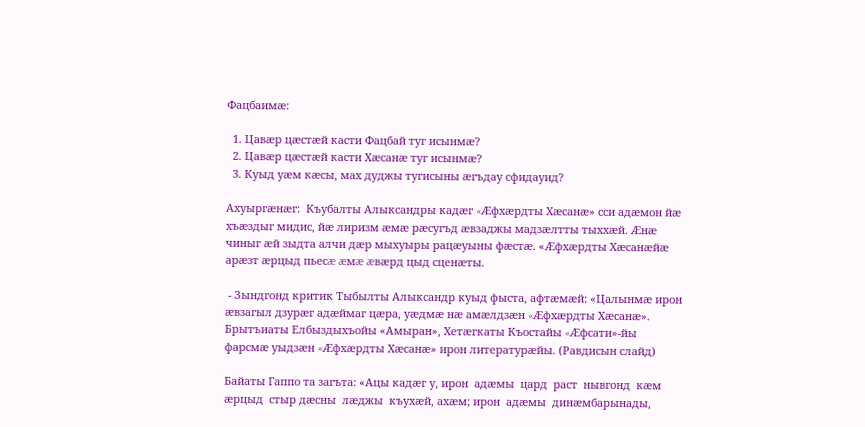Фацбаимӕ:

  1. Цавӕр цӕстӕй касти Фацбай туг исынмӕ?
  2. Цавӕр цӕстӕй касти Хӕсанӕ туг исынмӕ?
  3. Куыд уӕм кӕсы, мах дуджы тугисыны ӕгъдау сфидауид?

Ахуыргӕнӕг:  Къубалты Алыксандры кадæг «Æфхæрдты Хæсанæ» сси адæмон йæ хъæздыг мидис, йæ лиризм æмæ рæсугъд æвзаджы мадзæлтты тыххæй. Æнæ чиныг æй зыдта алчи дæр мыхуыры рацæуыны фæстæ. «Æфхæрдты Хæсанæйæ арæзт æрцыд пьесæ æмæ æвæрд цыд сценæты.

 - Зындгонд критик Тыбылты Алыксандр куыд фыста, афтæмæй: «Цалынмæ ирон æвзагыл дзурæг адæймаг цæра, уæдмæ нæ амæлдзæн «Æфхæрдты Хæсанæ». Брытъиаты Елбыздыхъойы «Амыран», Хетæгкаты Къостайы «Æфсати»-йы  фарсмæ уыдзæн «Æфхæрдты Хæсанæ» ирон литературæйы. (Равдисын слайд)

Байаты Гаппо та загъта: «Ацы кадæг у, ирон  адæмы  цард  раст  нывгонд  кæм  æрцыд  стыр дæсны  лæджы  къухæй, ахæм; ирон  адæмы  динæмбарынады,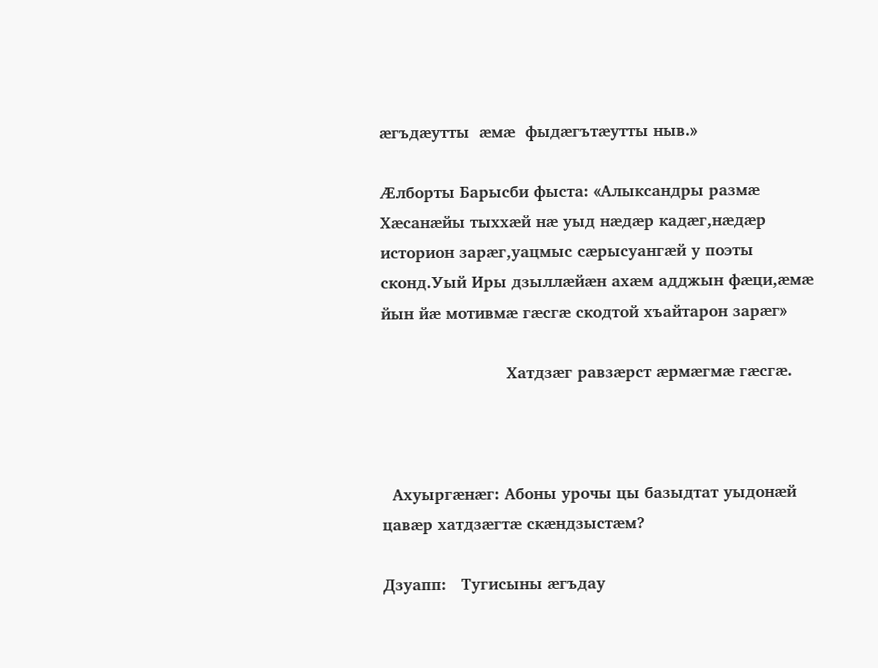æгъдæутты  æмæ  фыдæгътæутты ныв.»

Ӕлборты Барысби фыста: «Алыксандры размӕ Хӕсанӕйы тыххӕй нӕ уыд нӕдӕр кадӕг,нӕдӕр историон зарӕг,уацмыс сӕрысуангӕй у поэты сконд.Уый Иры дзыллӕйӕн ахӕм адджын фӕци,ӕмӕ йын йӕ мотивмӕ гӕсгӕ скодтой хъайтарон зарӕг»

                         Хатдзæг равзæрст æрмæгмæ гæсгæ.



  Ахуыргӕнӕг: Абоны урочы цы базыдтат уыдонӕй цавӕр хатдзӕгтӕ скӕндзыстӕм?

Дзуапп:   Тугисыны ӕгъдау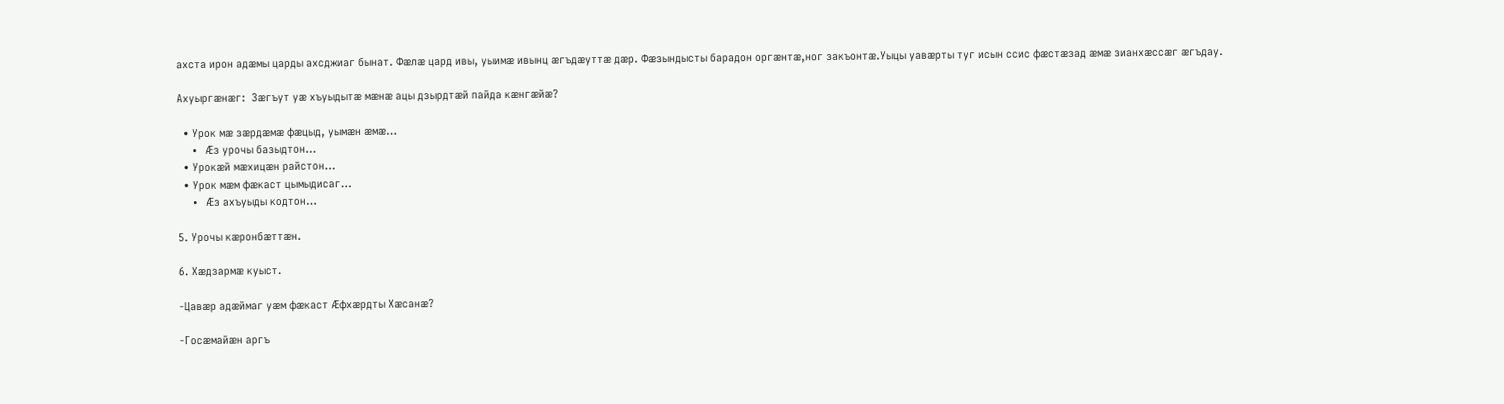ахста ирон адӕмы царды ахсджиаг бынат. Фӕлӕ цард ивы, уыимӕ ивынц ӕгъдӕуттӕ дӕр. Фӕзындысты барадон оргӕнтӕ,ног закъонтӕ.Уыцы уавӕрты туг исын ссис фӕстӕзад ӕмӕ зианхӕссӕг ӕгъдау.

Ахуыргӕнӕг:  Зӕгъут уӕ хъуыдытӕ мӕнӕ ацы дзырдтӕй пайда кӕнгӕйӕ?

  • Урок мæ зæрдæмæ фæцыд, уымæн æмæ…
  • Æз урочы базыдтон…
  • Урокæй мæхицæн райстон…
  • Урок мæм фæкаст цымыдисаг…
  • Æз ахъуыды кодтон…

5. Урочы кæронбæттæн.

6. Хæдзармæ куыст.

-Цавӕр адӕймаг уӕм фӕкаст Ӕфхӕрдты Хӕсанӕ?

-Госӕмайӕн аргъ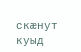скӕнут куыд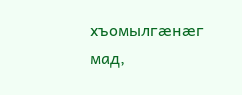хъомылгӕнӕг мад,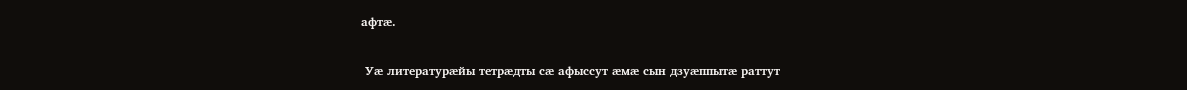афтӕ.

 Уӕ литературӕйы тетрӕдты сӕ афыссут ӕмӕ сын дзуӕппытӕ раттут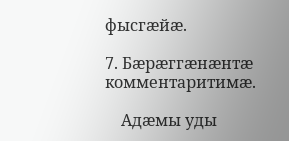фысгӕйӕ.

7. Бæрæггæнæнтæ комментаритимæ.

    Адӕмы уды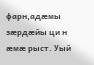фарн,адӕмы зӕрдӕйы ци н ӕмӕ рыст. Уый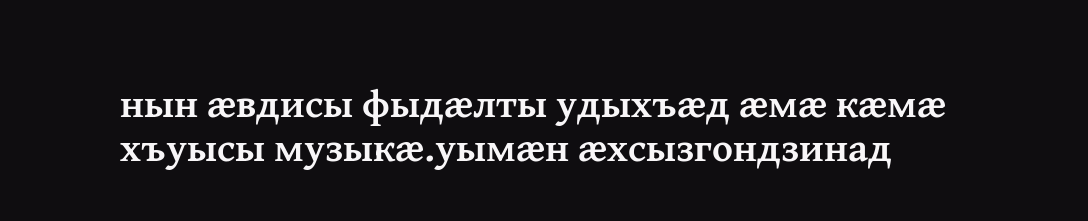нын ӕвдисы фыдӕлты удыхъӕд ӕмӕ кӕмӕ хъуысы музыкӕ.уымӕн ӕхсызгондзинад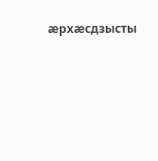ӕрхӕсдзысты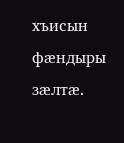хъисын фӕндыры зӕлтӕ.